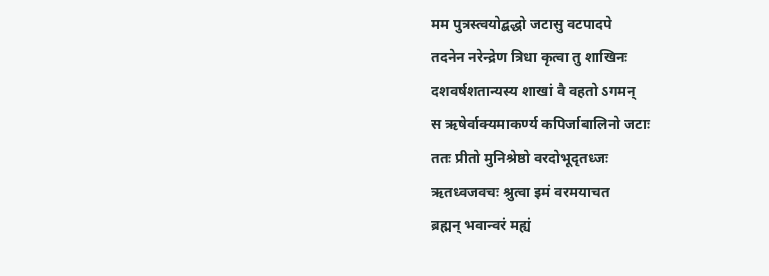मम पुत्रस्त्वयोद्बद्धो जटासु वटपादपे
तदनेन नरेन्द्रेण त्रिधा कृत्वा तु शाखिनः
दशवर्षशतान्यस्य शाखां वै वहतो ऽगमन्
स ऋषेर्वाक्यमाकर्ण्य कपिर्जाबालिनो जटाः
ततः प्रीतो मुनिश्रेष्ठो वरदोभूदृतध्जः
ऋतध्वजवचः श्रुत्वा इमं वरमयाचत
ब्रह्मन् भवान्वरं मह्यं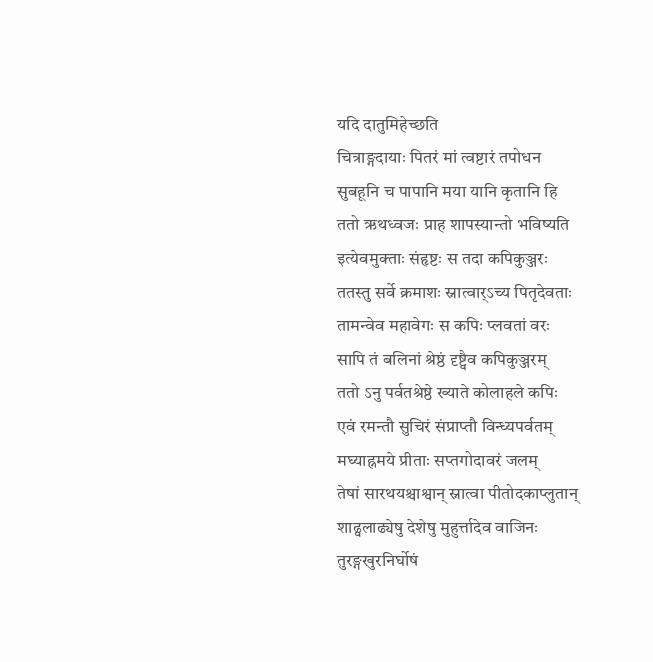यदि दातुमिहेच्छति
चित्राङ्गदायाः पितरं मां त्वष्टारं तपोधन
सुबहूनि च पापानि मया यानि कृतानि हि
ततो ऋथध्वजः प्राह शापस्यान्तो भविष्यति
इत्येवमुक्ताः संहृष्टः स तदा कपिकुञ्जरः
ततस्तु सर्वे क्रमाशः स्नात्वार्ऽच्य पितृदेवताः
तामन्वेव महावेगः स कपिः प्लवतां वरः
सापि तं बलिनां श्रेष्ठं दृष्ट्वैव कपिकुञ्जरम्
ततो ऽनु पर्वतश्रेष्ठे ख्याते कोलाहले कपिः
एवं रमन्तौ सुचिरं संप्राप्तौ विन्ध्यपर्वतम्
मघ्याह्नमये प्रीताः सप्तगोदावरं जलम्
तेषां सारथयश्चाश्वान् स्नात्वा पीतोदकाप्लुतान्
शाढ्वलाढ्येषु देशेषु मुहुर्त्तादेव वाजिनः
तुरङ्गखुरनिर्घोषं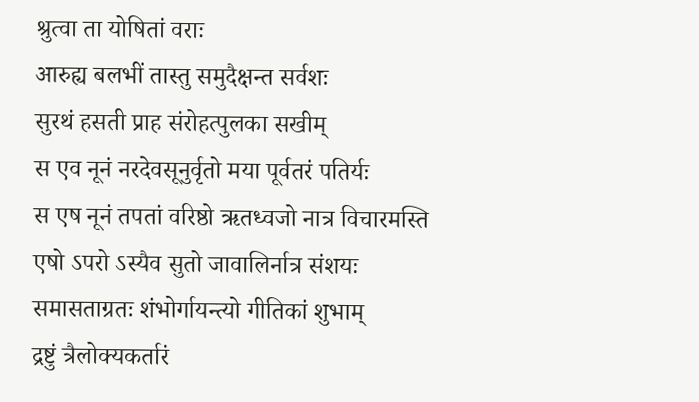श्रुत्वा ता योषितां वराः
आरुह्य बलभीं तास्तु समुदैक्षन्त सर्वशः
सुरथं हसती प्राह संरोहत्पुलका सखीम्
स एव नूनं नरदेवसूनुर्वृतो मया पूर्वतरं पतिर्यः
स एष नूनं तपतां वरिष्ठो ऋतध्वजो नात्र विचारमस्ति
एषो ऽपरो ऽस्यैव सुतो जावालिर्नात्र संशयः
समासताग्रतः शंभोर्गायन्त्यो गीतिकां शुभाम्
द्रष्टुं त्रैलोक्यकर्तारं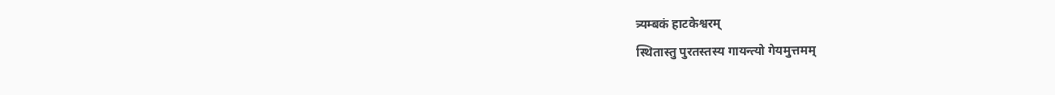त्र्यम्बकं हाटकेश्वरम्
स्थितास्तु पुरतस्तस्य गायन्त्यो गेयमुत्तमम्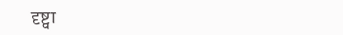दृष्ट्वा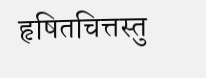हृषितचित्तस्तु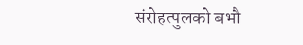संरोहत्पुलको बभौ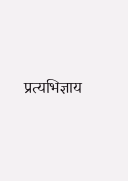प्रत्यभिज्ञाय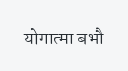योगात्मा बभौ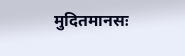मुदितमानसः